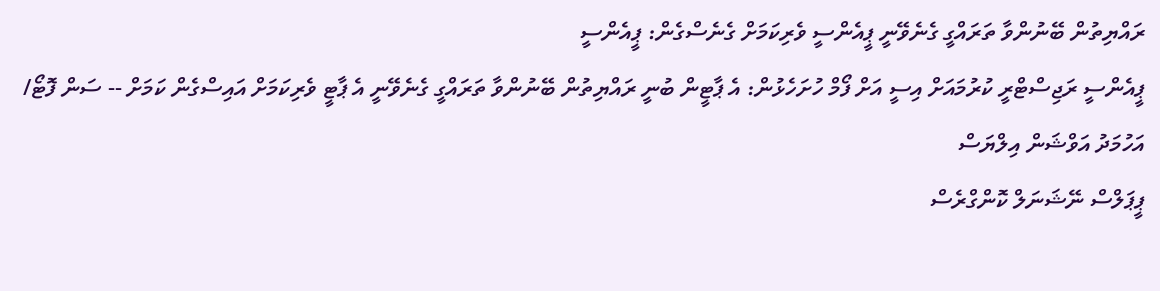ރައްޔިތުން ބޭނުންވާ ތަރައްގީ ގެނެވޭނީ ޕީއެންސީ ވެރިކަމަށް ގެނެސްގެން: ޕީއެންސީ
ޕީއެންސީ ރަޖިސްޓްރީ ކުރުމައަށް އިސީ އަށް ފޯމް ހުށަހެޅުން: އެ ޕާޓީން ބުނީ ރައްޔިތުން ބޭނުންވާ ތަރައްގީ ގެނެވޭނީ އެ ޕާޓީ ވެރިކަމަށް އައިސްގެން ކަމަށް -- ސަން ފޮޓޯ/ އަހުމަދު އަވްޝަން އިލްޔަސް
ޕީޕަލްސް ނޭޝަނަލް ކޮންގްރެސް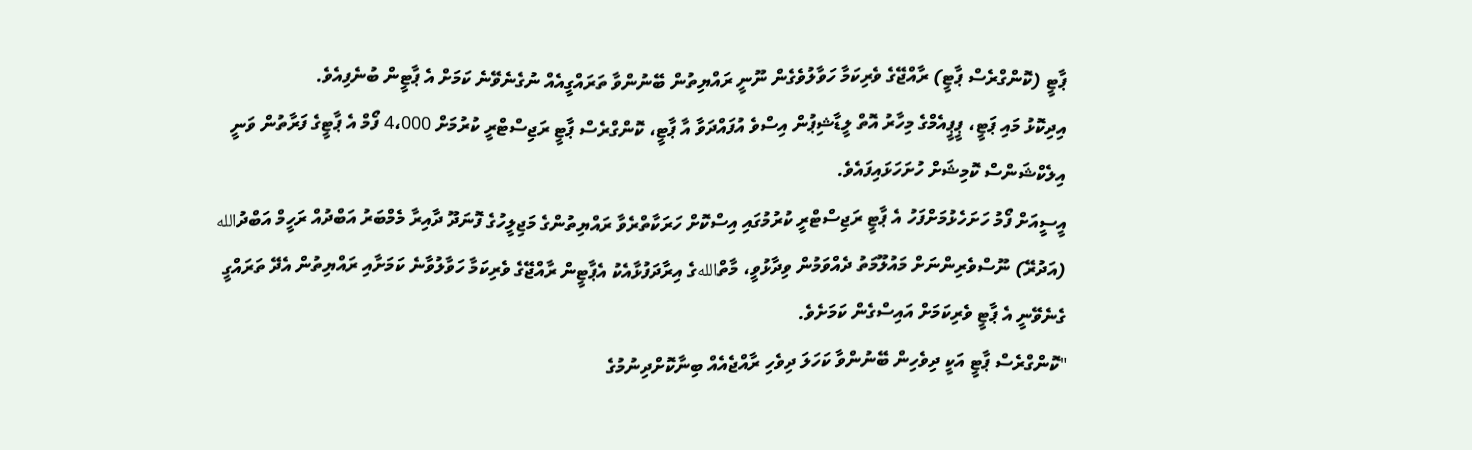ޕާޓީ (ކޮންގްރެސް ޕާޓީ) ރާއްޖޭގެ ވެރިކަމާ ހަވާލުވެގެން ނޫނީ ރައްޔިތުން ބޭނުންވާ ތަރައްގީއެއް ނުގެނެވޭނެ ކަމަށް އެ ޕާޓީން ބުނެފިއެވެ.
އިދިކޮޅު މައި ޕަޓީ، ޕީޕީއެމްގެ މިހާރު އޮތް ލީޑާޝިޕުން އިސްވެ އުފައްދަވާ އާ ޕާޓީ، ކޮންގްރެސް ޕާޓީ ރަޖިސްޓްރީ ކުރުމަށް 4،000 ފޯމް އެ ޕާޓީގެ ފަރާތުން ވަނީ އިލެކްޝަންސް ކޮމިޝަށް ހުށަހަޅައިފައެވެ.
އީސީއަށް ފޯމު ހަށަހެޅުމަށްފަހު އެ ޕާޓީ ރަޖިސްޓްރީ ކުރުމުގައި އިސްކޮށް ހަރަކާތްރެވާ ރައްޔިތުންގެ މަޖިލީހުގެ ފޮނަދޫ ދާއިރާ މެމްބަރު އަބްދުއް ރަހީމް އަބްދުالله (އަދުރޭ) ނޫސްވެރިންނަށް މައުލޫމަތު ދެއްވަމުން ވިދާޅުވީ، މާތްاللهގެ އިރާދަފުޅާއެކު އެޕާޓީން ރާއްޖޭގެ ވެރިކަމާ ހަވާލުވާނެ ކަމަށާއި ރައްޔިތުން އެދޭ ތަރައްގީ ގެނެވޭނީ އެ ޕާޓީ ވެރިކަމަށް އައިސްގެން ކަމަށެވެ.
"ކޮންގްރެސް ޕާޓީ އަކީ ދިވެހިން ބޭނުންވާ ކަހަލަ ދިވެހި ރާއްޖެއެއް ބިނާކޮށްދިނުމުގެ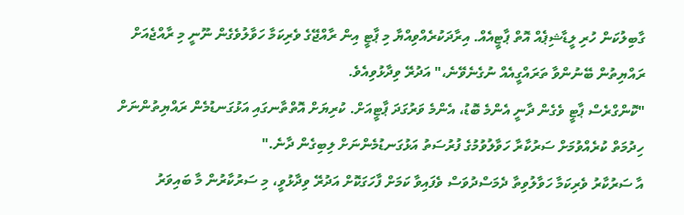ގާބިލުކަން ހުރި ލީޑާޝިޕެއް އޮތް ޕާޓީއެއް. އިރާދަކުރެއްވިއްޔާ މި ޕާޓީ އިން ރާއްޖޭގެ ވެރިކަމާ ހަވާލުވެގެން ނޫނީ މި ރާއްޖެއަށް ރައްޔިތުން ބޭނުންވާ ތަރައްގީއެއް ނުގެނެވޭނެ،" އަދުރޭ ވިދާޅުވިއެވެ.
"ކޮންގްރެސް ޕާޓީ ވެގެން ދާނީ އެންމެ ބޮޑު، އެންމެ ވަރުގަދަ ޕާޓީއަށް. ކުރިޔަށް އޮތްތާނގައި އަޅުގަނޑުމެން ރައްޔިތުންނަށް ހިދުމަތް ކުރެއްވުމަށް ސަރުކާރާ ހަވާލުވުމުގެ ފުރުސަތު އަޅުގަނޑުމެންނަށް ލިބިގެން ދާނެ."
އާ ސަރުކާރު ވެރިކަމާ ހަވާލުވިތާ ދެމަސްދުވަސް ވެފައިވާ ކަމަށް ފާހަގަކޮށް އަދުރޭ ވިދާޅުވީ، މި ސަރުކާރުން މާ ބައިވަރު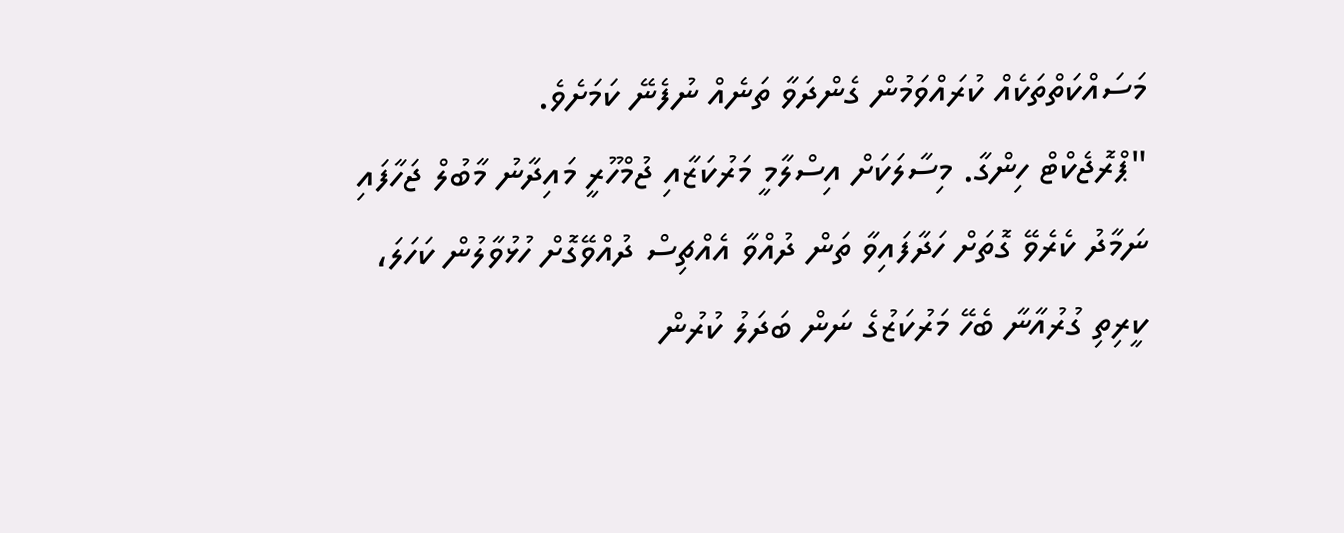މަސައްކަތްތަކެއް ކުރައްވަމުން ގެންދަވާ ތަނެއް ނުފެނޭ ކަމަށެވެ.
"ޕްރޮޖެކްޓް ހިންގާ. މިސާލަކަށް އިސްލާމީ މަރުކަޒާއި ޖުމްހޫރީ މައިދާނު މާބުލް ޖަހާފައި ނަމާދު ކެރެވޭ ގޮތަށް ހަދާފައިވާ ތަން ދުއްވާ އެއްޗިސް ދުއްވޭގޮށް ހުޅުވާލުން ކަހަލަ، ކީރިތި ގުރުއާނާ ބެހޭ މަރުކަޒުގެ ނަން ބަދަލު ކުރުން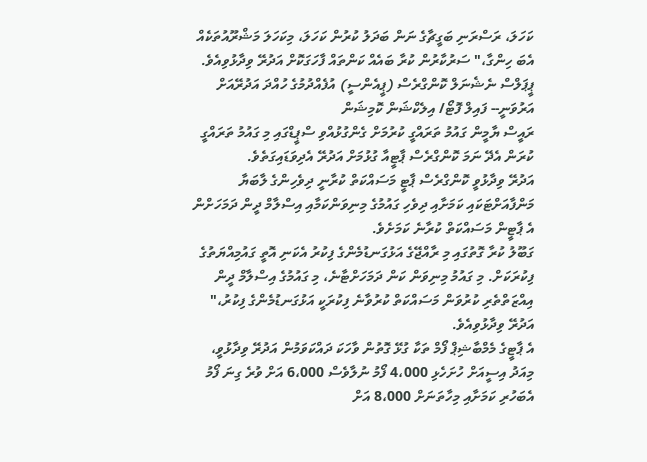ކަހަލަ، ރަސްރަނި ބަގީޗާގެ ނަން ބަދަލު ކުރުން ކަހަލަ، މިކަހަލަ މަޝްރޫއުތަކެއް އެބަ ހިންގާ،" ސަރުކާރުން ކުރާ ބައެއް ކަންތައް ފާހަގަކޮށް އަދުރޭ ވިދާޅުވިއެވެ.
ޕީޕަލްސް ނެޝެނަލް ކޮންގްރެސް (ޕީއެންސީ) އުފެއްދުމުގެ ހުއްދަ އަދުރޭއަށް އަރުވަނީ-- ފައިލް ފޮޓޯ/ އިލެކްޝަން ކޮމިޝަން
ރައީސް ޔާމީން ގައުމު ތަރައްގީ ކުރުމަށް ގެންގުޅުއްވި ސްޕީޑްގައި މި ގައުމު ތަރައްގީ ކުރަން އެދޭ ނަމަ ކޮންގްރެސް ޕާޓީއާ ގުޅުމަށް އަދުރޭ އެދިވަޑައިގަތެވެ.
އަދުރޭ ވިދާޅުވީ ކޮންގްރެސް ޕާޓީ މަސައްކަތް ކުރާނީ ދިވެހިންގެ ލާބަޔާ މަންފާއަށްޓަކައި ކަމަށާއި ދިވެހި ގައުމުގެ މިނިވަންކަމާއި އިސްލާމް ދީން ދަމަހަށްން އެ ޕާޓީން މަސައްކަތް ކުރާނެ ކަމަށެވެ.
ގަބޫލު ކުރާ ގޮތުގައި މި ރާއްޖޭގެ އަޅުގަނޑުމެންގެ ފިކުރު އެކަނި އޮތީ ގައުމިއްޔަތުގެ ފިކުރަކަށް. މި ގައުމު މިނިވަން ކަން ދަމަހަށްޓާނެ، މި ގައުމުގެ އިސްލާމް ދީން އިއްޒަތްތެރި ކުރުވަން މަސައްކަތް ކުރުވާނެ ފިކުރަކީ އަޅުގަނޑުމެންގެ ފިކުރު،" އަދުރޭ ވިދާޅުވިއެވެ.
އެ ޕާޓީގެ މެމްބާޝިޕް ފޯމް ތަކާ ގުޅޭ ގޮތުން ވާހަކަ ދައްކަވަމުން އަދުރޭ ވިދާޅުވީ، މިއަދު އިސީއަށް ހުށަހެޅި 4،000 ފޯމު ނުލާވެސް 6،000 އަށް ވުރެ ގިނަ ފޯމު އެބަހުރި ކަމަށާއި މިހާތަނަށް 8،000 އަށް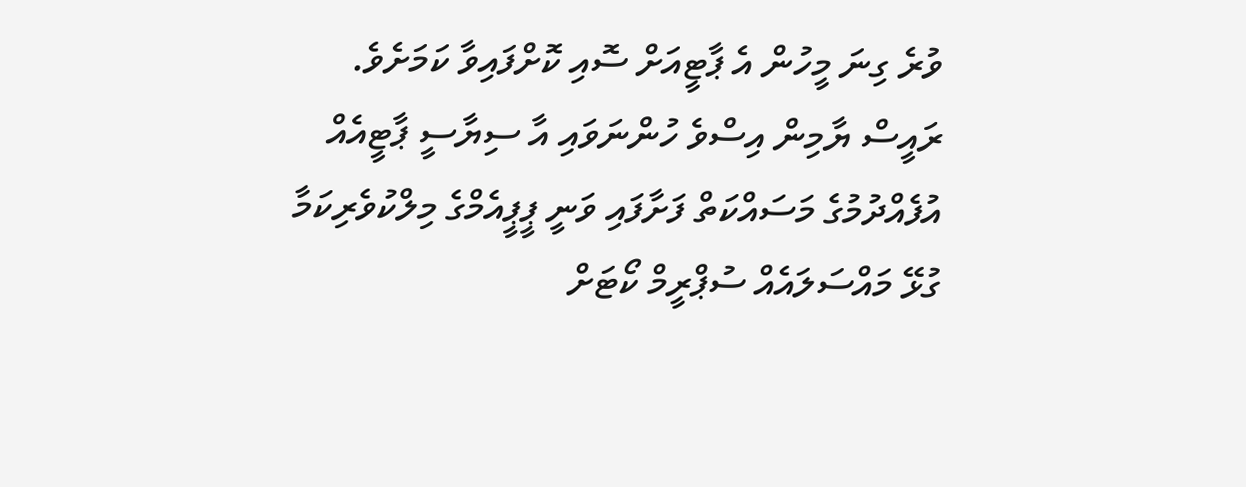ވުރެ ގިނަ މީހުން އެ ޕާޓީއަށް ސޮއި ކޮށްފައިވާ ކަމަށެވެ.
ރައީސް ޔާމިން އިސްވެ ހުންނަވައި އާ ސިޔާސީ ޕާޓީއެއް އުފެއްދުމުގެ މަސައްކަތް ފަށާފައި ވަނީ ޕީޕީއެމްގެ މިލްކުވެރިކަމާ ގުޅޭ މައްސަލައެއް ސުޕްރީމް ކޯޓަށް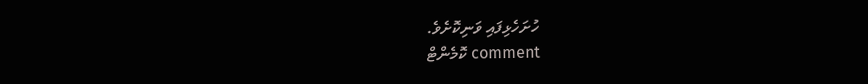ހުށަހެޅިފައި ވަނިކޮށެވެ.
comment ކޮމެންޓް